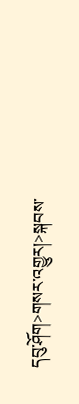དབུ་ཤོག>གསར་འགྱུར།>སྐབས་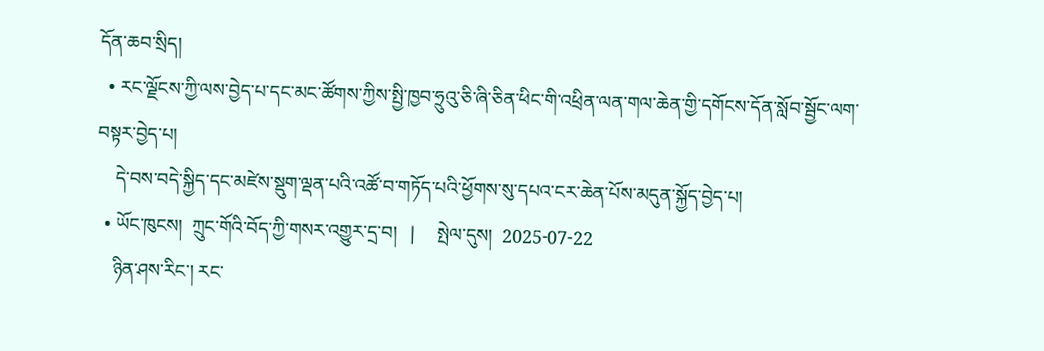དོན་ཆབ་སྲིད།
  • རང་ལྗོངས་ཀྱི་ལས་བྱེད་པ་དང་མང་ཚོགས་ཀྱིས་སྤྱི་ཁྱབ་ཧྲུའུ་ཅི་ཞི་ཅིན་ཕིང་གི་འཕྲིན་ལན་གལ་ཆེན་གྱི་དགོངས་དོན་སློབ་སྦྱོང་ལག་བསྟར་བྱེད་པ།
    དེ་བས་བདེ་སྐྱིད་དང་མཛེས་སྡུག་ལྡན་པའི་འཚོ་བ་གཏོད་པའི་ཕྱོགས་སུ་དཔའ་ངར་ཆེན་པོས་མདུན་སྐྱོད་བྱེད་པ།
  • ཡོང་ཁུངས།  ཀྲུང་གོའི་བོད་ཀྱི་གསར་འགྱུར་དྲ་བ།   |     སྤེལ་དུས།  2025-07-22
    ཉིན་ཤས་རིང་། རང་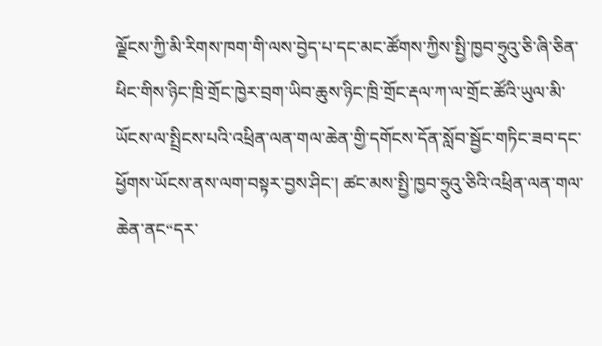ལྗོངས་ཀྱི་མི་རིགས་ཁག་གི་ལས་བྱེད་པ་དང་མང་ཚོགས་ཀྱིས་སྤྱི་ཁྱབ་ཧྲུའུ་ཅི་ཞི་ཅིན་ཕིང་གིས་ཉིང་ཁྲི་གྲོང་ཁྱེར་བྲག་ཡིབ་ཆུས་ཉིང་ཁྲི་གྲོང་རྡལ་ཀ་ལ་གྲོང་ཚོའི་ཡུལ་མི་ཡོངས་ལ་སྤྲིངས་པའི་འཕྲིན་ལན་གལ་ཆེན་གྱི་དགོངས་དོན་སློབ་སྦྱོང་གཏིང་ཟབ་དང་ཕྱོགས་ཡོངས་ནས་ལག་བསྟར་བྱས་ཤིང་། ཚང་མས་སྤྱི་ཁྱབ་ཧྲུའུ་ཅིའི་འཕྲིན་ལན་གལ་ཆེན་ནང“དར་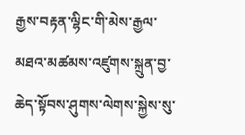རྒྱས་བརྟན་ལྷིང་གི་མེས་རྒྱལ་མཐའ་མཚམས་འཛུགས་སྐྲུན་བྱ་ཆེད་སྟོབས་ཤུགས་ལེགས་སྐྱེས་སུ་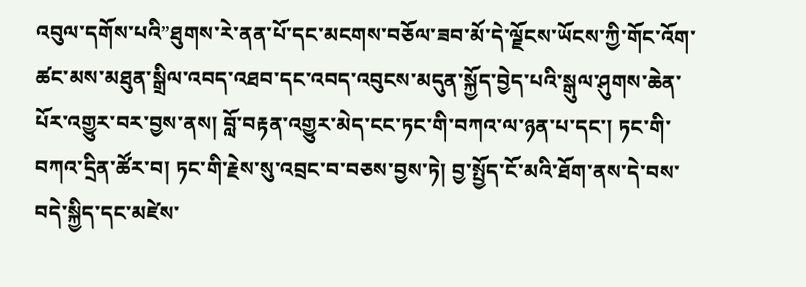འབུལ་དགོས་པའི”ཐུགས་རེ་ནན་པོ་དང་མངགས་བཅོལ་ཟབ་མོ་དེ་ལྗོངས་ཡོངས་ཀྱི་གོང་འོག་ཚང་མས་མཐུན་སྒྲིལ་འབད་འཐབ་དང་འབད་འབུངས་མདུན་སྐྱོད་བྱེད་པའི་སྒུལ་ཤུགས་ཆེན་པོར་འགྱུར་བར་བྱས་ནས། བློ་བརྟན་འགྱུར་མེད་ངང་ཏང་གི་བཀའ་ལ་ཉན་པ་དང་། ཏང་གི་བཀའ་དྲིན་ཚོར་བ། ཏང་གི་རྗེས་སུ་འབྲང་བ་བཅས་བྱས་ཏེ། བྱ་སྤྱོད་ངོ་མའི་ཐོག་ནས་དེ་བས་བདེ་སྐྱིད་དང་མཛེས་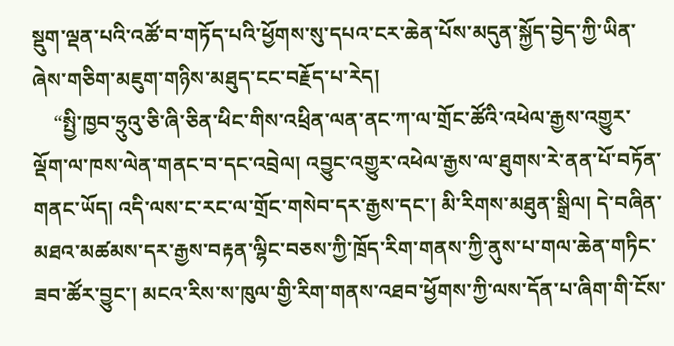སྡུག་ལྡན་པའི་འཚོ་བ་གཏོད་པའི་ཕྱོགས་སུ་དཔའ་ངར་ཆེན་པོས་མདུན་སྐྱོད་བྱེད་ཀྱི་ཡིན་ཞེས་གཅིག་མཇུག་གཉིས་མཐུད་ངང་བརྗོད་པ་རེད།
    “སྤྱི་ཁྱབ་ཧྲུའུ་ཅི་ཞི་ཅིན་ཕིང་གིས་འཕྲིན་ལན་ནང་ཀ་ལ་གྲོང་ཚོའི་འཕེལ་རྒྱས་འགྱུར་ལྡོག་ལ་ཁས་ལེན་གནང་བ་དང་འབྲེལ། འབྱུང་འགྱུར་འཕེལ་རྒྱས་ལ་ཐུགས་རེ་ནན་པོ་བཏོན་གནང་ཡོད། འདི་ལས་ང་རང་ལ་གྲོང་གསེབ་དར་རྒྱས་དང་། མི་རིགས་མཐུན་སྒྲིལ། དེ་བཞིན་མཐའ་མཚམས་དར་རྒྱས་བརྟན་ལྷིང་བཅས་ཀྱི་ཁྲོད་རིག་གནས་ཀྱི་ནུས་པ་གལ་ཆེན་གཏིང་ཟབ་ཚོར་བྱུང་། མངའ་རིས་ས་ཁུལ་གྱི་རིག་གནས་འཐབ་ཕྱོགས་ཀྱི་ལས་དོན་པ་ཞིག་གི་ངོས་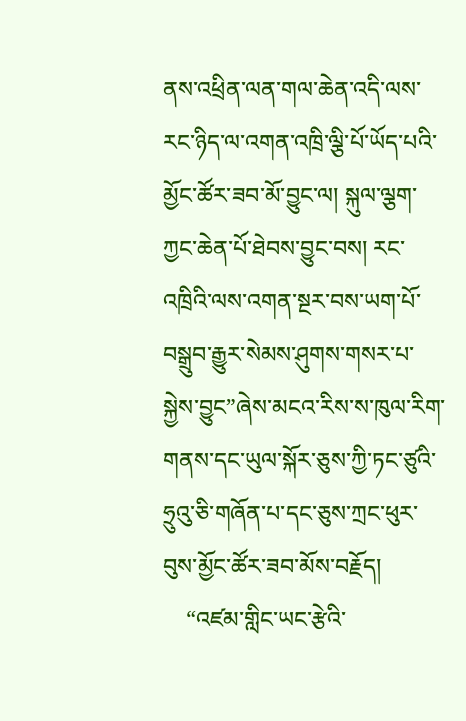ནས་འཕྲིན་ལན་གལ་ཆེན་འདི་ལས་རང་ཉིད་ལ་འགན་འཁྲི་ལྕི་པོ་ཡོད་པའི་མྱོང་ཚོར་ཟབ་མོ་བྱུང་ལ། སྐུལ་ལྕག་ཀྱང་ཆེན་པོ་ཐེབས་བྱུང་བས། རང་འཁྲིའི་ལས་འགན་སྔར་བས་ཡག་པོ་བསྒྲུབ་རྒྱུར་སེམས་ཤུགས་གསར་པ་སྐྱེས་བྱུང”ཞེས་མངའ་རིས་ས་ཁུལ་རིག་གནས་དང་ཡུལ་སྐོར་ཅུས་ཀྱི་ཏང་ཙུའི་ཧྲུའུ་ཅི་གཞོན་པ་དང་ཅུས་ཀྲང་ཕུར་བུས་མྱོང་ཚོར་ཟབ་མོས་བརྗོད།
    “འཛམ་གླིང་ཡང་རྩེའི་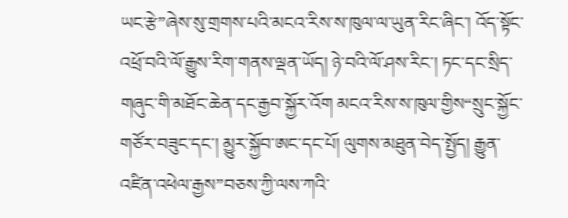ཡང་རྩེ”ཞེས་སུ་གྲགས་པའི་མངའ་རིས་ས་ཁུལ་ལ་ཡུན་རིང་ཞིང་། འོད་སྟོང་འཕྲོ་བའི་ལོ་རྒྱུས་རིག་གནས་ལྡན་ཡོད། ཉེ་བའི་ལོ་ཤས་རིང་། ཏང་དང་སྲིད་གཞུང་གི་མཐོང་ཆེན་དང་རྒྱབ་སྐྱོར་འོག མངའ་རིས་ས་ཁུལ་གྱིས“སྲུང་སྐྱོང་གཙོར་བཟུང་དང་། མྱུར་སྐྱོབ་ཨང་དང་པོ། ལུགས་མཐུན་བེད་སྤྱོད། རྒྱུན་འཛིན་འཕེལ་རྒྱས”བཅས་ཀྱི་ལས་ཀའི་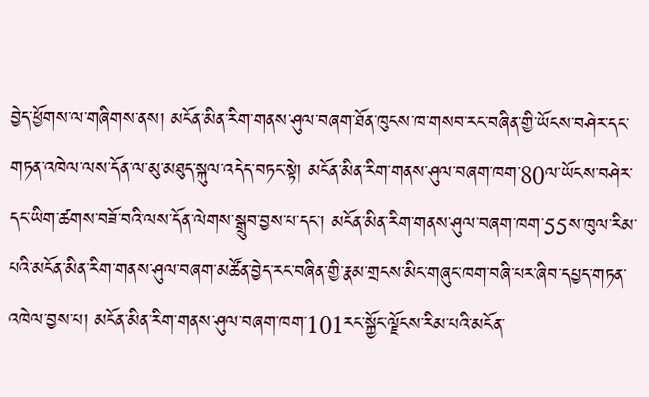བྱེད་ཕྱོགས་ལ་གཞིགས་ནས། མངོན་མིན་རིག་གནས་ཤུལ་བཞག་ཐོན་ཁུངས་ཁ་གསབ་རང་བཞིན་གྱི་ཡོངས་བཤེར་དང་གཏན་འཁེལ་ལས་དོན་ལ་མུ་མཐུད་སྐུལ་འདེད་བཏང་སྟེ། མངོན་མིན་རིག་གནས་ཤུལ་བཞག་ཁག་80ལ་ཡོངས་བཤེར་དང་ཡིག་ཚགས་བཟོ་བའི་ལས་དོན་ལེགས་སྒྲུབ་བྱས་པ་དང་། མངོན་མིན་རིག་གནས་ཤུལ་བཞག་ཁག་55ས་ཁུལ་རིམ་པའི་མངོན་མིན་རིག་གནས་ཤུལ་བཞག་མཚོན་བྱེད་རང་བཞིན་གྱི་རྣམ་གྲངས་མིང་གཞུང་ཁག་བཞི་པར་ཞིབ་དཔྱད་གཏན་འཁེལ་བྱས་པ། མངོན་མིན་རིག་གནས་ཤུལ་བཞག་ཁག་101རང་སྐྱོང་ལྗོངས་རིམ་པའི་མངོན་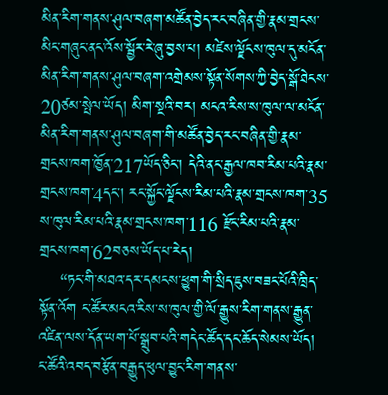མིན་རིག་གནས་ཤུལ་བཞག་མཚོན་བྱེད་རང་བཞིན་གྱི་རྣམ་གྲངས་མིང་གཞུང་ནང་འོས་སྦྱོར་རེ་ཞུ་བྱས་པ། མཛེས་ལྗོངས་ཁུལ་དུ་མངོན་མིན་རིག་གནས་ཤུལ་བཞག་འགྲེམས་སྟོན་སོགས་ཀྱི་བྱེད་སྒོ་ཐེངས་20ཙམ་སྤེལ་ཡོད། མིག་སྔའི་བར། མངའ་རིས་ས་ཁུལ་ལ་མངོན་མིན་རིག་གནས་ཤུལ་བཞག་གི་མཚོན་བྱེད་རང་བཞིན་གྱི་རྣམ་གྲངས་ཁག་ཁྱོན་217ཡོད་ཅིང་། དེའི་ནང་རྒྱལ་ཁབ་རིམ་པའི་རྣམ་གྲངས་ཁག་4དང་། རང་སྐྱོང་ལྗོངས་རིམ་པའི་རྣམ་གྲངས་ཁག་35 ས་ཁུལ་རིམ་པའི་རྣམ་གྲངས་ཁག་116 རྫོང་རིམ་པའི་རྣམ་གྲངས་ཁག་62བཅས་ཡོད་པ་རེད།
    “ཏང་གི་མཐའ་དར་དམངས་ཕྱུག་གི་སྲིད་ཇུས་བཟང་པོའི་ཁྲིད་སྟོན་འོག ང་ཚོར་མངའ་རིས་ས་ཁུལ་གྱི་ལོ་རྒྱུས་རིག་གནས་རྒྱུན་འཛིན་ལས་དོན་ཡག་པོ་སྒྲུབ་པའི་གདེང་ཚོད་དང་ཆོད་སེམས་ཡོད། ང་ཚོའི་འབད་བརྩོན་བརྒྱུད་ཕུལ་བྱུང་རིག་གནས་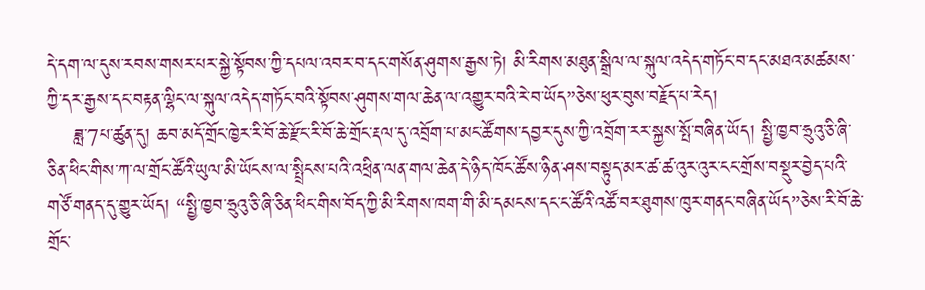དེ་དག་ལ་དུས་རབས་གསར་པར་སྐྱེ་སྟོབས་ཀྱི་དཔལ་འབར་བ་དང་གསོན་ཤུགས་རྒྱས་ཏེ། མི་རིགས་མཐུན་སྒྲིལ་ལ་སྐུལ་འདེད་གཏོང་བ་དང་མཐའ་མཚམས་ཀྱི་དར་རྒྱས་དང་བརྟན་ལྷིང་ལ་སྐུལ་འདེད་གཏོང་བའི་སྟོབས་ཤུགས་གལ་ཆེན་ལ་འགྱུར་བའི་རེ་བ་ཡོད”ཅེས་ཕུར་བུས་བརྗོད་པ་རེད།
    ཟླ་7པ་ཚུན་དུ། ཆབ་མདོ་གྲོང་ཁྱེར་རི་བོ་ཆེ་རྫོང་རི་བོ་ཆེ་གྲོང་རྡལ་དུ་འབྲོག་པ་མང་ཚོགས་དབྱར་དུས་ཀྱི་འབྲོག་རར་སྐྱས་སྤོ་བཞིན་ཡོད། སྤྱི་ཁྱབ་ཧྲུའུ་ཅི་ཞི་ཅིན་ཕིང་གིས་ཀ་ལ་གྲོང་ཚོའི་ཡུལ་མི་ཡོངས་ལ་སྤྲིངས་པའི་འཕྲིན་ལན་གལ་ཆེན་དེ་ཉིད་ཁོང་ཚོས་ཉིན་ཤས་བསྟུད་མར་ཚ་ཚ་འུར་འུར་ངང་གྲོས་བསྡུར་བྱེད་པའི་གཙོ་གནད་དུ་གྱུར་ཡོད། “སྤྱི་ཁྱབ་ཧྲུའུ་ཅི་ཞི་ཅིན་ཕིང་གིས་བོད་ཀྱི་མི་རིགས་ཁག་གི་མི་དམངས་དང་ང་ཚོའི་འཚོ་བར་ཐུགས་ཁུར་གནང་བཞིན་ཡོད”ཅེས་རི་བོ་ཆེ་གྲོང་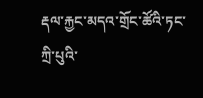རྡལ་རྐྱང་མདའ་གྲོང་ཚོའི་ཏང་ཀྲི་པུའི་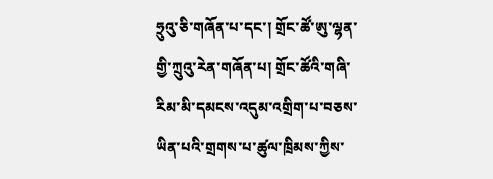ཧྲུའུ་ཅི་གཞོན་པ་དང་། གྲོང་ཚོ་ཨུ་ལྷན་གྱི་ཀྲུའུ་རེན་གཞོན་པ། གྲོང་ཚོའི་གཞི་རིམ་མི་དམངས་འདུམ་འགྲིག་པ་བཅས་ཡིན་པའི་གྲགས་པ་ཚུལ་ཁྲིམས་ཀྱིས་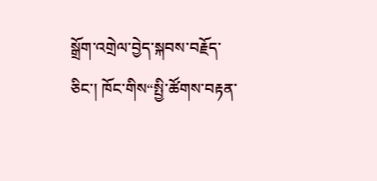སྒྲོག་འགྲེལ་བྱེད་སྐབས་བརྗོད་ཅིང་། ཁོང་གིས“སྤྱི་ཚོགས་བརྟན་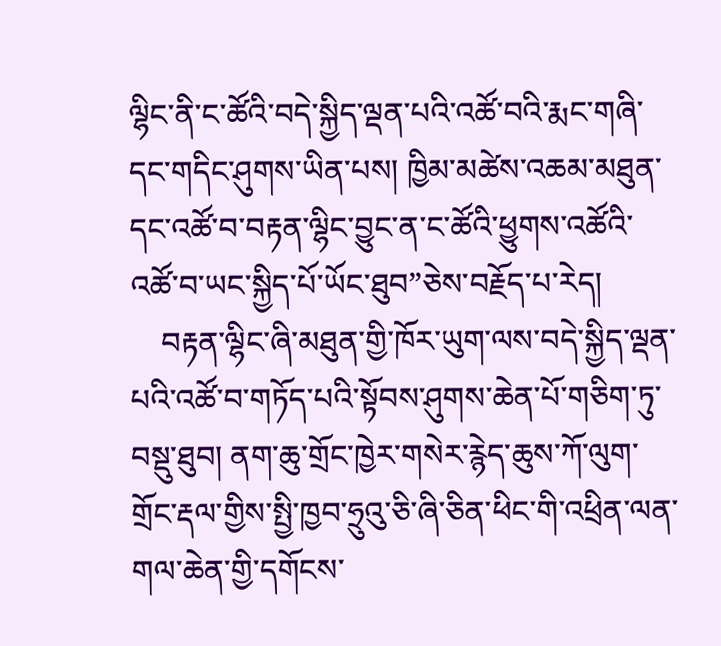ལྷིང་ནི་ང་ཚོའི་བདེ་སྐྱིད་ལྡན་པའི་འཚོ་བའི་རྨང་གཞི་དང་གདིང་ཤུགས་ཡིན་པས། ཁྱིམ་མཚེས་འཆམ་མཐུན་དང་འཚོ་བ་བརྟན་ལྷིང་བྱུང་ན་ང་ཚོའི་ཕྱུགས་འཚོའི་འཚོ་བ་ཡང་སྐྱིད་པོ་ཡོང་ཐུབ”ཅེས་བརྗོད་པ་རེད།
    བརྟན་ལྷིང་ཞི་མཐུན་གྱི་ཁོར་ཡུག་ལས་བདེ་སྐྱིད་ལྡན་པའི་འཚོ་བ་གཏོད་པའི་སྟོབས་ཤུགས་ཆེན་པོ་གཅིག་ཏུ་བསྡུ་ཐུབ། ནག་ཆུ་གྲོང་ཁྱེར་གསེར་རྙེད་ཆུས་ཀོ་ལུག་གྲོང་རྡལ་གྱིས་སྤྱི་ཁྱབ་ཧྲུའུ་ཅི་ཞི་ཅིན་ཕིང་གི་འཕྲིན་ལན་གལ་ཆེན་གྱི་དགོངས་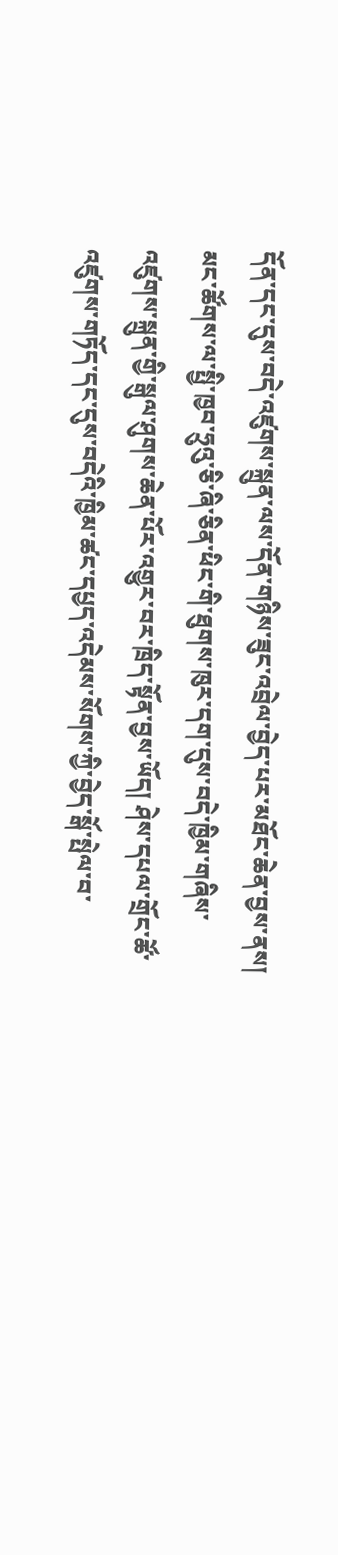དོན་དང་དུས་བདེ་འཛུགས་སྐྲུན་ལས་དོན་གཉིས་ཟུང་འབྲེལ་བྱེད་པར་མཐོང་ཆེན་བྱས་ནས། མང་ཚོགས་ལ་སྤྱི་ཁྱབ་ཧྲུའུ་ཅི་ཞི་ཅིན་ཕིང་གི་ཐུགས་ཁུར་དག་དུས་བདེ་ཁྱིམ་གཞིས་འཛུགས་སྐྲུན་གྱི་སྒུལ་ཤུགས་ཆེན་པོར་འགྱུར་བར་ཁྲིད་སྟོན་བྱས་ཡོད། ཤེས་དཔལ་གྲོང་ཚོ་འཛུགས་གཏོད་དང་དུས་བདེའི་ཁྱིམ་ཚང་དཔྱད་འདེམས་སོགས་ཀྱི་བྱེད་སྒོ་སྤེལ་བ་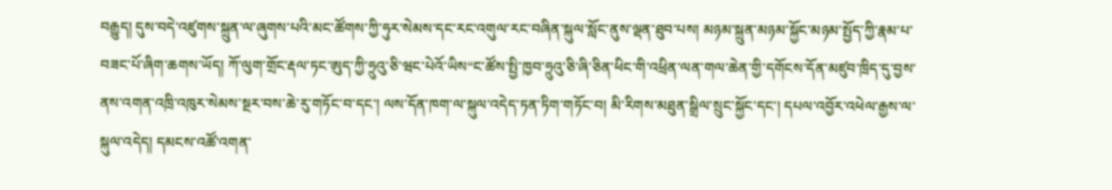བརྒྱུད། དུས་བདེ་འཛུགས་སྐྲུན་ལ་ཞུགས་པའི་མང་ཚོགས་ཀྱི་ཧུར་སེམས་དང་རང་འགུལ་རང་བཞིན་སྐུལ་སློང་ནུས་ལྡན་ཐུབ་པས། མཉམ་སྐྲུན་མཉམ་སྐྱོང་མཉམ་སྤྱོད་ཀྱི་རྣམ་པ་བཟང་པོ་ཞིག་ཆགས་ཡོད། ཀོ་ལུག་གྲོང་རྡལ་ཏང་ཨུད་ཀྱི་ཧྲུའུ་ཅི་ཝང་པེའོ་ཡིས“ང་ཚོས་སྤྱི་ཁྱབ་ཧྲུའུ་ཅི་ཞི་ཅིན་ཕིང་གི་འཕྲིན་ལན་གལ་ཆེན་གྱི་དགོངས་དོན་མཛུབ་ཁྲིད་དུ་བྱས་ནས་འགན་འཁྲི་འཁུར་སེམས་སྔར་བས་ཆེ་རུ་གཏོང་བ་དང་། ལས་དོན་ཁག་ལ་སྐུལ་འདེད་ཏན་ཏིག་གཏོང་བ། མི་རིགས་མཐུན་སྒྲིལ་སྲུང་སྐྱོང་དང་། དཔལ་འབྱོར་འཕེལ་རྒྱས་ལ་སྐུལ་འདེད། དམངས་འཚོ་འགན་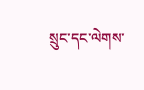སྲུང་དང་ལེགས་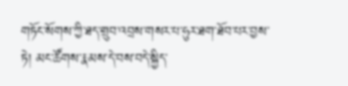གཏོང་སོགས་ཀྱི་ཐད་གྲུབ་འབྲས་གསར་པ་ཧུར་ཐག་ཐོབ་པར་བྱས་ཏེ། མང་ཚོགས་རྣམས་དེ་བས་བདེ་སྐྱིད་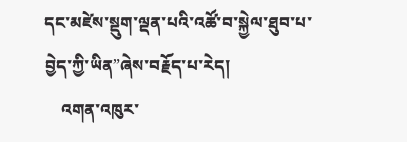དང་མཛེས་སྡུག་ལྡན་པའི་འཚོ་བ་སྐྱེལ་ཐུབ་པ་བྱེད་ཀྱི་ཡིན”ཞེས་བརྗོད་པ་རེད།
    འགན་འཁུར་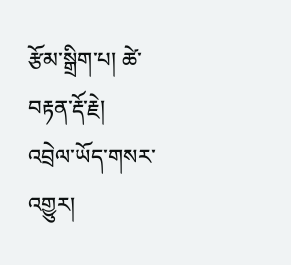རྩོམ་སྒྲིག་པ། ཚེ་བརྟན་རྡོ་རྗེ།
འབྲེལ་ཡོད་གསར་འགྱུར།